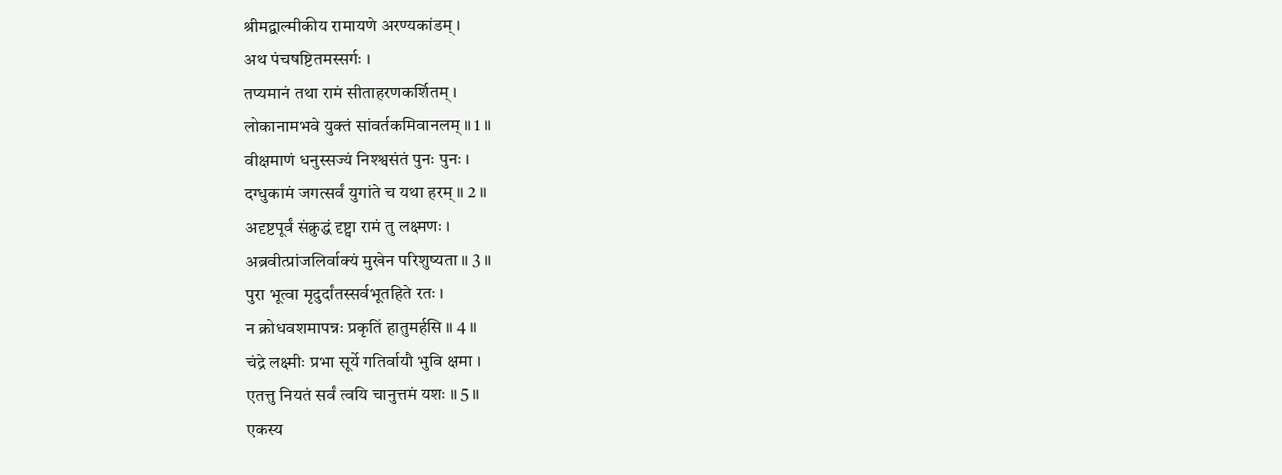श्रीमद्वाल्मीकीय रामायणे अरण्यकांडम् ।
अथ पंचषष्टितमस्सर्गः ।
तप्यमानं तथा रामं सीताहरणकर्शितम् ।
लोकानामभवे युक्तं सांवर्तकमिवानलम् ॥ 1 ॥
वीक्षमाणं धनुस्सज्यं निश्श्वसंतं पुनः पुनः ।
दग्धुकामं जगत्सर्वं युगांते च यथा हरम् ॥ 2 ॥
अदृष्टपूर्वं संक्रुद्धं दृष्ट्वा रामं तु लक्ष्मणः ।
अब्रवीत्प्रांजलिर्वाक्यं मुखेन परिशुष्यता ॥ 3 ॥
पुरा भूत्वा मृदुर्दांतस्सर्वभूतहिते रतः ।
न क्रोधवशमापन्नः प्रकृतिं हातुमर्हसि ॥ 4 ॥
चंद्रे लक्ष्मीः प्रभा सूर्ये गतिर्वायौ भुवि क्षमा ।
एतत्तु नियतं सर्वं त्वयि चानुत्तमं यशः ॥ 5 ॥
एकस्य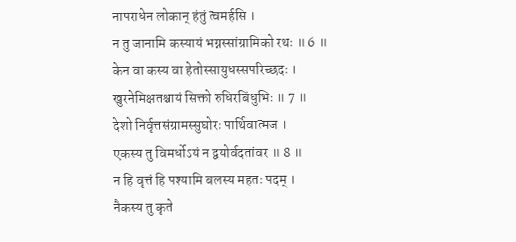नापराधेन लोकान् हंतुं त्वमर्हसि ।
न तु जानामि कस्यायं भग्नस्सांग्रामिको रथः ॥ 6 ॥
केन वा कस्य वा हेतोस्सायुधस्सपरिच्छदः ।
खुरनेमिक्षतश्चायं सिक्तो रुधिरबिंधुभिः ॥ 7 ॥
देशो निर्वृत्तसंग्रामस्सुघोरः पार्थिवात्मज ।
एकस्य तु विमर्धोऽयं न द्वयोर्वदतांवर ॥ 8 ॥
न हि वृत्तं हि पश्यामि बलस्य महतः पदम् ।
नैकस्य तु कृते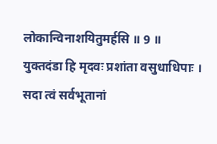लोकान्विनाशयितुमर्हसि ॥ 9 ॥
युक्तदंडा हि मृदवः प्रशांता वसुधाधिपाः ।
सदा त्वं सर्वभूतानां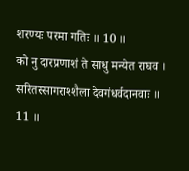शरण्यः परमा गतिः ॥ 10 ॥
को नु दारप्रणाशं ते साधु मन्येत राघव ।
सरितस्सागराश्शैला देवगंधर्वदानवाः ॥ 11 ॥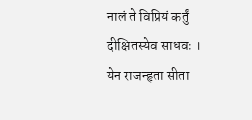नालं ते विप्रियं कर्तुं दीक्षितस्येव साधवः ।
येन राजन्हृता सीता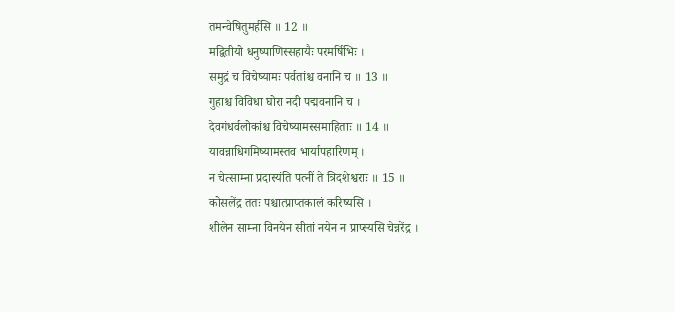तमन्वेषितुमर्हसि ॥ 12 ॥
मद्वितीयो धनुष्पाणिस्सहायैः परमर्षिभिः ।
समुद्रं च विचेष्यामः पर्वतांश्च वनानि च ॥ 13 ॥
गुहाश्च विविधा घोरा नदी पद्मवनानि च ।
देवगंधर्वलोकांश्च विचेष्यामस्समाहिताः ॥ 14 ॥
यावन्नाधिगमिष्यामस्तव भार्यापहारिणम् ।
न चेत्साम्ना प्रदास्यंति पत्नीं ते त्रिदशेश्वराः ॥ 15 ॥
कोसलेंद्र ततः पश्चात्प्राप्तकालं करिष्यसि ।
शीलेन साम्ना विनयेन सीतां नयेन न प्राप्स्यसि चेन्नरेंद्र ।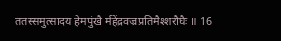ततस्समुत्सादय हेमपुंखै र्महेंद्रवज्रप्रतिमैश्शरौघैः ॥ 16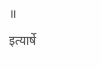॥
इत्यार्षे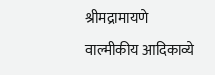श्रीमद्रामायणे वाल्मीकीय आदिकाव्ये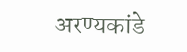अरण्यकांडे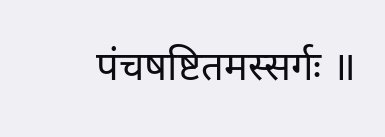पंचषष्टितमस्सर्गः ॥